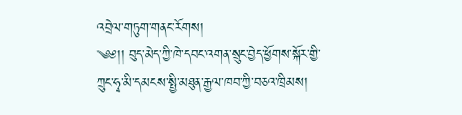འབྲེལ་གཏུག་གནང་རོགས།
༄༅།། བུད་མེད་ཀྱི་ཁེ་དབང་འགན་སྲུང་བྱེད་ཕྱོགས་སྐོར་གྱི་ཀྲུང་ཧྭ་མི་དམངས་སྤྱི་མཐུན་རྒྱལ་ཁབ་ཀྱི་བཅའ་ཁྲིམས།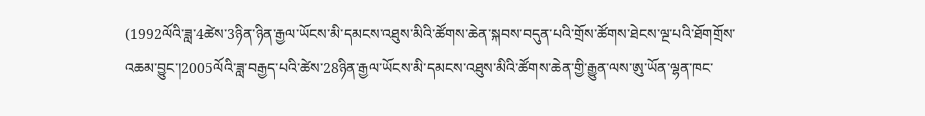(1992ལོའི་ཟླ་4ཚེས་3ཉིན་ཉིན་རྒྱལ་ཡོངས་མི་དམངས་འཐུས་མིའི་ཚོགས་ཆེན་སྐབས་བདུན་པའི་གྲོས་ཚོགས་ཐེངས་ལྔ་པའི་ཐོགགྲོས་འཆམ་བྱུང་།2005ལོའི་ཟླ་བརྒྱད་པའི་ཚེས་28ཉིན་རྒྱལ་ཡོངས་མི་དམངས་འཐུས་མིའི་ཚོགས་ཆེན་གྱི་རྒྱུན་ལས་ཨུ་ཡོན་ལྷན་ཁང་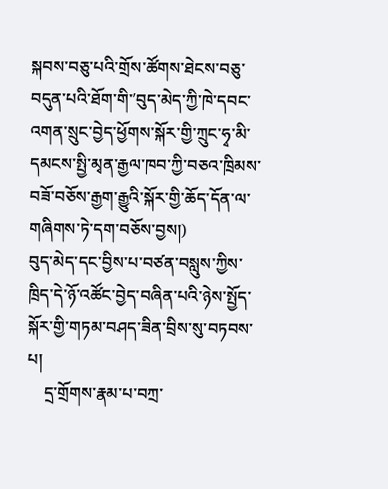སྐབས་བཅུ་པའི་གྲོས་ཚོགས་ཐེངས་བཅུ་བདུན་པའི་ཐོག་གི་′བུད་མེད་ཀྱི་ཁེ་དབང་འགན་སྲུང་བྱེད་ཕྱོགས་སྐོར་གྱི་ཀྲུང་ཧྭ་མི་དམངས་སྤྱི་མྭན་རྒྱལ་ཁབ་ཀྱི་བཅའ་ཁྲིམས་བཟོ་བཅོས་རྒྱག་རྒྱུའི་སྐོར་གྱི་ཆོད་དོན་ལ་གཞིགས་ཏེ་དག་བཅོས་བྱས།)
བུད་མེད་དང་བྱིས་པ་བཙན་བསླུས་ཀྱིས་ཁྲིད་དེ་ཉོ་འཚོང་བྱེད་བཞིན་པའི་ཉེས་སྤྱོད་སྐོར་གྱི་གཏམ་བཤད་ཟིན་བྲིས་སུ་བཏབས་པ།
    དྲ་གྲོགས་རྣམ་པ་བཀྲ་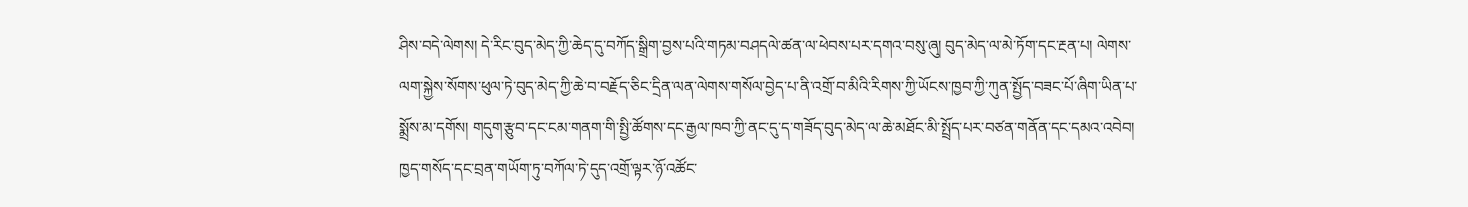ཤིས་བདེ་ལེགས། དེ་རིང་བུད་མེད་ཀྱི་ཆེད་དུ་བཀོད་སྒྲིག་བྱས་པའི་གཏམ་བཤདལེ་ཚན་ལ་ཕེབས་པར་དགའ་བསུ་ཞུ། བུད་མེད་ལ་མེ་ཏོག་དང་རྔན་པ། ལེགས་ལག་སྐྱེས་སོགས་ཕུལ་ཏེ་བུད་མེད་ཀྱི་ཆེ་བ་བརྗོད་ཅིང་དྲིན་ལན་ལེགས་གསོལ་བྱེད་པ་ནི་འགྲོ་བ་མིའི་རིགས་ཀྱི་ཡོངས་ཁྱབ་ཀྱི་ཀུན་སྤྱོད་བཟང་པོ་ཞིག་ཡིན་པ་སྨྲོས་མ་དགོས། གདུག་རྩུབ་དང་ངམ་གནག་གི་སྤྱི་ཚོགས་དང་རྒྱལ་ཁབ་ཀྱི་ནང་དུ་ད་གཟོད་བུད་མེད་ལ་ཆེ་མཐོང་མི་སྤྲོད་པར་བཙན་གནོན་དང་དམའ་འབེབ། ཁྱད་གསོད་དང་བྲན་གཡོག་ཏུ་བཀོལ་ཏེ་དུད་འགྲོ་ལྟར་ཉོ་འཚོང་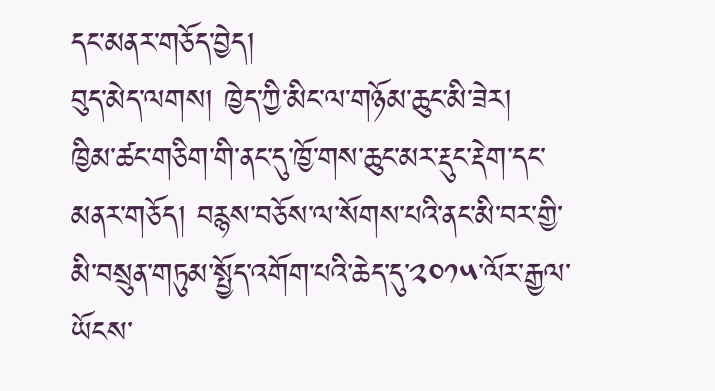དང་མནར་གཅོད་བྱེད།
བུད་མེད་ལགས། ཁྱེད་ཀྱི་མིང་ལ་གཉོམ་ཆུང་མི་ཟེར།
ཁྱིམ་ཚང་གཅིག་གི་ནང་དུ་ཁྱོ་གས་ཆུང་མར་རྡུང་རྡེག་དང་མནར་གཅོད། བརྙས་བཅོས་ལ་སོགས་པའི་ནང་མི་བར་གྱི་མི་བསྲུན་གཏུམ་སྤྱོད་འགོག་པའི་ཆེད་དུ་༢༠༡༥་ལོར་རྒྱལ་ཡོངས་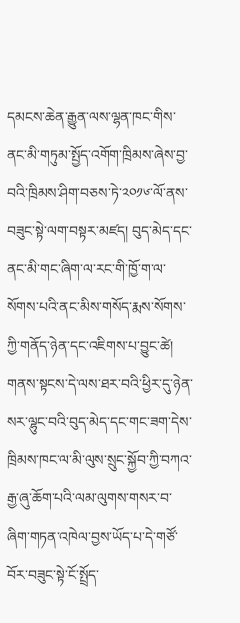དམངས་ཆེན་རྒྱུན་ལས་ལྷན་ཁང་གིས་ནང་མི་གཏུམ་སྤྱོད་འགོག་ཁྲིམས་ཞེས་བྱ་བའི་ཁྲིམས་ཤིག་བཅས་ཏེ་༢༠༡༦་ལོ་ནས་བཟུང་སྟེ་ལག་བསྟར་མཛད། བུད་མེད་དང་ནང་མི་གང་ཞིག་ལ་རང་གི་ཁྱོ་ག་ལ་སོགས་པའི་ནང་མིས་གསོད་རྨས་སོགས་ཀྱི་གནོད་ཉེན་དང་འཇིགས་པ་བྱུང་ཚེ། གནས་སྟངས་དེ་ལས་ཐར་བའི་ཕྱིར་དུ་ཉེན་སར་ལྷུང་བའི་བུད་མེད་དང་གང་ཟག་དེས་ཁྲིམས་ཁང་ལ་མི་ལུས་སྲུང་སྐྱོབ་ཀྱི་བཀའ་རྒྱ་ཞུ་ཆོག་པའི་ལམ་ལུགས་གསར་བ་ཞིག་གཏན་འཁེལ་བྱས་ཡོད་པ་དེ་གཙོ་བོར་བཟུང་སྟེ་ངོ་སྤྲོད་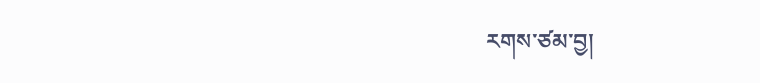རགས་ཙམ་བྱ།